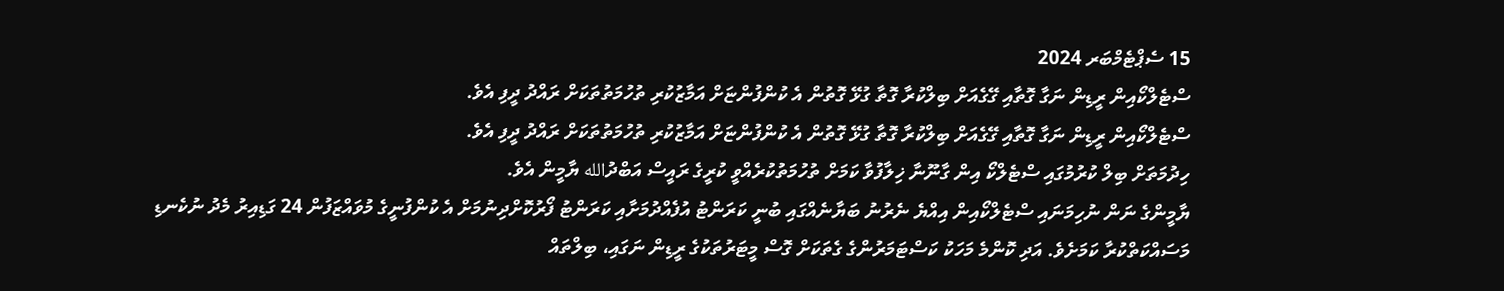15 ސެޕްޓެމްބަރ 2024
ސްޓެލްކޯއިން ރީޑިން ނަގާ ގޮތާއި ގޭގެއަށް ބިލްކުރާ ގޮތާ ގުޅޭ ގޮތުން އެ ކުންފުންޏަށް އަމާޒުކުރި ތުހުމަތުތަކަށް ރައްދު ދީފި އެވެ.
ސްޓެލްކޯއިން ރީޑިން ނަގާ ގޮތާއި ގޭގެއަށް ބިލްކުރާ ގޮތާ ގުޅޭ ގޮތުން އެ ކުންފުންޏަށް އަމާޒުކުރި ތުހުމަތުތަކަށް ރައްދު ދީފި އެވެ.
ހިދުމަތަށް ބިލް ކުރުމުގައި ސްޓެލްކޯ އިން ގާނޫނާ ޚިލާފުވާ ކަމަށް ތުހުމަތުކުރެއްވީ ކުރީގެ ރައީސް އަބްދުالله ޔާމީން އެވެ.
ޔާމީންގެ ނަން ނުހިމަނައި ސްޓެލްކޯއިން އިއްޔެ ނެރުނު ބަޔާނެއްގައި ބުނީ ކަރަންޓު އުފެއްދުމަށާއި ކަރަންޓު ފޯރުކޮށްދިނުމަށް އެ ކުންފުނީގެ މުވައްޒަފުން 24 ގަޑިއިރު މެދު ނުކެނޑި މަސައްކަތްކުރާ ކަމަށެވެ. އަދި ކޮންމެ މަހަކު ކަސްޓަމަރުންގެ ގެތަކަށް ގޮސް މީޓަރުތަކުގެ ރީޑިން ނަގައި، ބިލްތައް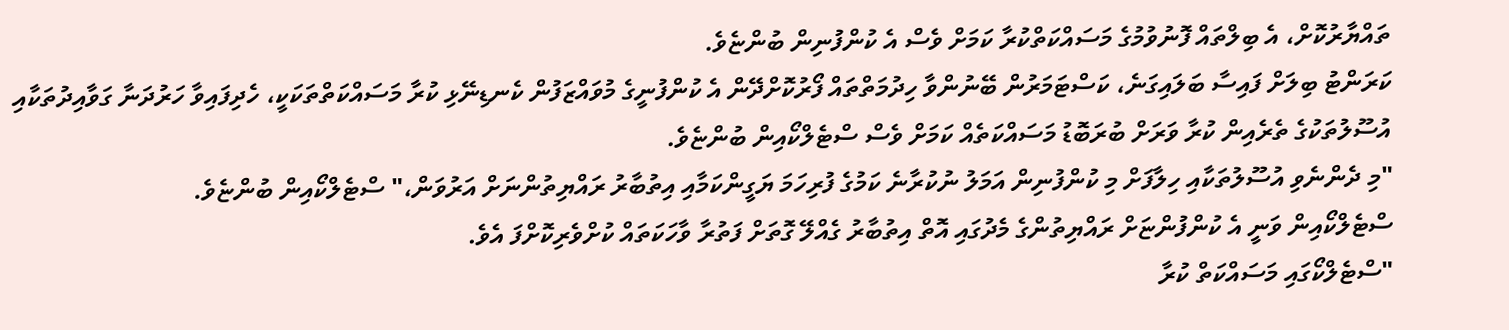ތައްޔާރުކޮށް، އެ ބިލްތައް ފޮނުވުމުގެ މަސައްކަތްކުރާ ކަމަށް ވެސް އެ ކުންފުނިން ބުންޏެވެ.
ކަރަންޓު ބިލަށް ފައިސާ ބަލައިގަނެ، ކަސްޓަމަރުން ބޭނުންވާ ހިދުމަތްތައް ފޯރުކޮށްދޭން އެ ކުންފުނީގެ މުވައްޒަފުން ކެނޑިނޭޅި ކުރާ މަސައްކަތްތަކަކީ، ހެދިފައިވާ ހަރުދަނާ ގަވާއިދުތަކާއި އުސޫލުތަކުގެ ތެރެއިން ކުރާ ވަރަށް ބުރަބޮޑު މަސައްކަތެއް ކަމަށް ވެސް ސްޓެލްކޯއިން ބުންޏެވެ.
"މި ދެންނެވި އުސޫލުތަކާއި ހިލާފަށް މި ކުންފުނިން އަމަލު ނުކުރާނެ ކަމުގެ ފުރިހަމަ ޔަގީންކަމާއި އިތުބާރު ރައްޔިތުންނަށް އަރުވަން،" ސްޓެލްކޯއިން ބުންޏެވެ.
ސްޓެލްކޯއިން ވަނީ އެ ކުންފުންޏަށް ރައްޔިތުންގެ މެދުގައި އޮތް އިތުބާރު ގެއްލޭ ގޮތަށް ފަތުރާ ވާހަކަތައް ކުށްވެރިކޮށްފަ އެވެ.
"ސްޓެލްކޯގައި މަސައްކަތް ކުރާ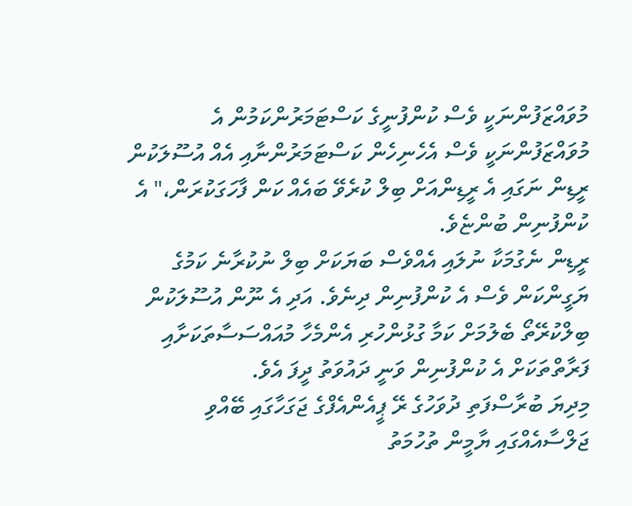މުވައްޒަފުންނަކީ ވެސް ކުންފުނީގެ ކަސްޓަމަރުންކަމުން އެ މުވައްޒަފުންނަކީ ވެސް އެހެނިހެން ކަސްޓަމަރުންނާއި އެއް އުސޫލަކުން ރީޑިން ނަގައި އެ ރީޑިންއަށް ބިލް ކުރެވޭ ބައެއް ކަން ފާހަގަކުރަން،" އެ ކުންފުނިން ބުންޏެވެ.
ރީޑިން ނެގުމަކާ ނުލައި އެއްވެސް ބަޔަކަށް ބިލް ނުކުރާނެ ކަމުގެ ޔަގީންކަން ވެސް އެ ކުންފުނިން ދިނެވެ. އަދި އެ ނޫން އުސޫލަކުން ބިލްކުރޭތޯ ބެލުމަށް ކަމާ ގުޅުންހުރި އެންމެހާ މުއައްސަސާތަކަށާއި ފަރާތްތަކަށް އެ ކުންފުނިން ވަނީ ދައުވަތު ދީފަ އެވެ.
މިދިޔަ ބުރާސްފަތި ދުވަހުގެ ރޭ ޕީއެންއެފްގެ ޖަގަހާގައި ބޭއްވި ޖަލްސާއެއްގައި ޔާމީން ތުހުމަތު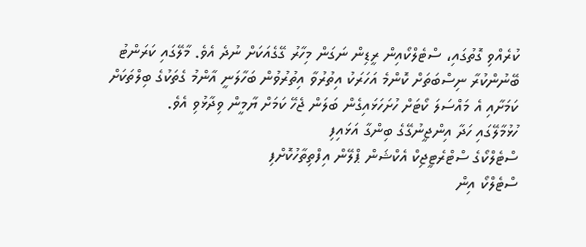ކުރެއްވި ގޮތުގައި، ސްޓެލްކޯއިން ރީޑިން ނަގަން މިހާރު ގޭގެއަކަށް ނުދެ އެވެ. މާލޭގައި ކަރަންޓު ބޭނުންކުރާ ނިސްބަތަށް ކޮންމެ އަހަރަކު އިތުރުވާ އިތުރުވުން ބަހާލަނީ އާންމު ގެތަކުގެ ބިލްތަކަށް ކަމަށާއި އެ މައްސަލަ ކޯޓަށް ހުށަހަޅައިގެން ބަލަން ޖެހޭ ކަމަށް ޔާމީން ވިދާޅުވި އެވެ.
ހުޅުމާލޭގައި ހަދާ އިންޖީނުގޭގެ ބިންގާ އަޅައިފި
ސްޓެލްކޯގެ ސްޓްރެޓީޖިކް އެކްޝަން ޕްލޭން އިފްތިތާހުކޮށްފި
ސްޓެލްކޯ އިން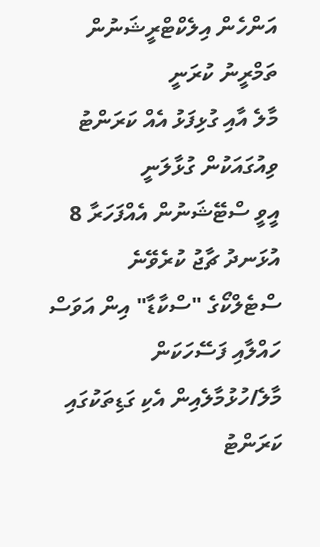އަންހެން އިލެކްޓްރީޝަނުން ތަމްރީނު ކުރަނީ
މާލެ އާއި ގުޅިފަޅު އެއް ކަރަންޓު ވިއުގައަކުން ގުޅާލަނީ
އީވީ ސްޓޭޝަނުން އެއްފަހަރާ 8 އުޅަނދު ޗާޖު ކުރެވޭނެ
ސްޓެލްކޯގެ "ސްކާޑާ" އިން އަވަސް ހައްލާއި ފަސޭހަކަން
މާލެ/ހުޅުމާލެއިން އެކި ގަޑިތަކުގައި ކަރަންޓު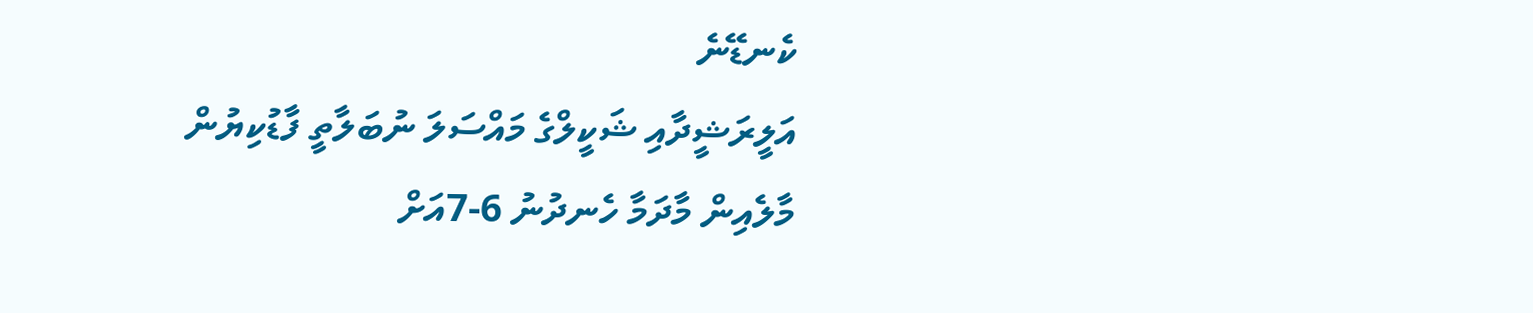ކެނޑޭނެ
އަލީރަޝީދާއި ޝަކީލްގެ މައްސަލަ ނުބަލާތީ ފާޑުކިޔުން
މާލެއިން މާދަމާ ހެނދުނު 6-7އަށް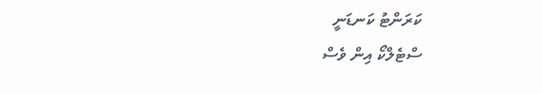ކަރަންޓު ކަނޑަނީ
ސްޓެލްކޯ އިން ވެސް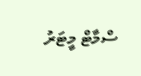ސްމާޓް މީޓަރު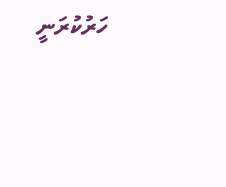ހަރުކުރަނީ